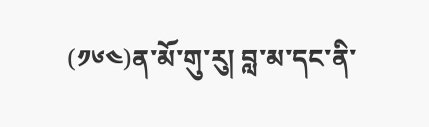(༡༦༤)ན་མོ་གུ་རུ། བླ་མ་དང་ནི་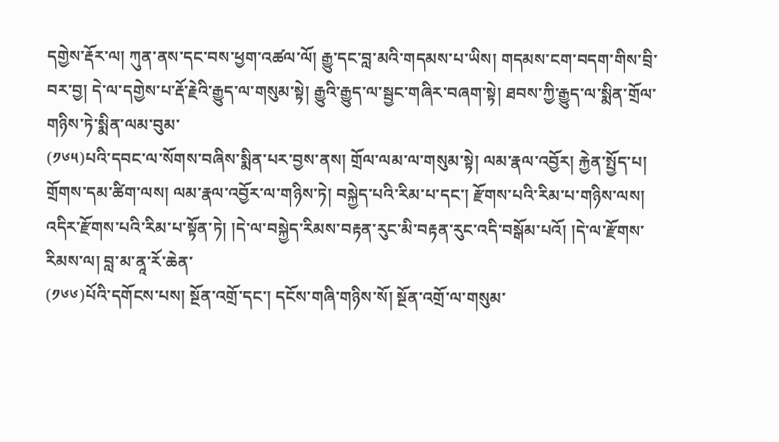དགྱེས་རྡོར་ལ། ཀུན་ནས་དང་བས་ཕྱག་འཚལ་ལོ། རྒྱུ་དང་བླ་མའི་གདམས་པ་ཡིས། གདམས་ངག་བདག་གིས་བྲི་བར་བྱ། དེ་ལ་དགྱེས་པ་རྡོ་རྗེའི་རྒྱུད་ལ་གསུམ་སྟེ། རྒྱུའི་རྒྱུད་ལ་སྦྱང་གཞིར་བཞག་སྟེ། ཐབས་ཀྱི་རྒྱུད་ལ་སྨིན་གྲོལ་གཉིས་ཏེ་སྨིན་ལམ་བུམ་
(༡༦༥)པའི་དབང་ལ་སོགས་བཞིས་སྨིན་པར་བྱས་ནས། གྲོལ་ལམ་ལ་གསུམ་སྟེ། ལམ་རྣལ་འབྱོར། རྐྱེན་སྤྱོད་པ། གྲོགས་དམ་ཚིག་ལས། ལམ་རྣལ་འབྱོར་ལ་གཉིས་ཏེ། བསྐྱེད་པའི་རིམ་པ་དང་། རྫོགས་པའི་རིམ་པ་གཉིས་ལས། འདིར་རྫོགས་པའི་རིམ་པ་སྟོན་ཏེ། །དེ་ལ་བསྐྱེད་རིམས་བརྟན་རུང་མི་བརྟན་རུང་འདི་བསྒོམ་པའོ། །དེ་ལ་རྫོགས་རིམས་ལ། བླ་མ་ནཱ་རོ་ཆེན་
(༡༦༦)པོའི་དགོངས་པས། སྔོན་འགྲོ་དང་། དངོས་གཞི་གཉིས་སོ། སྔོན་འགྲོ་ལ་གསུམ་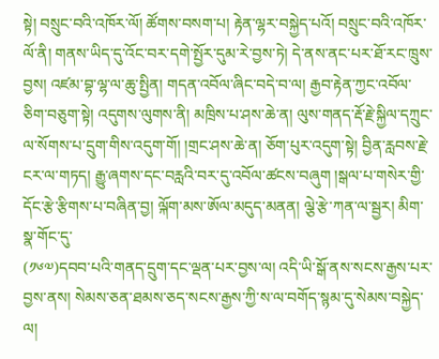སྟེ། བསྲུང་བའི་འཁོར་ལོ། ཚོགས་བསག་པ། རྟེན་ལྷར་བསྐྱེད་པའོ། བསྲུང་བའི་འཁོར་ལོ་ནི། གནས་ཡིད་དུ་འོང་བར་དགེ་སྤྱོར་དུམ་རེ་བྱས་ཏེ། དེ་ནས་ནང་པར་ཐོ་རང་ཁྲུས་བྱས། འཛམ་བྷ་ལྷ་ལ་ཆུ་སྤྱིན། གདན་འབོལ་ཞིང་བདེ་བ་ལ། རྒྱབ་རྟེན་ཀྱང་འབོལ་ཅིག་བཅུག་སྟེ། འདུགས་ལུགས་ནི། མཁྲིས་པ་ཤས་ཆེ་ན། ལུས་གནད་རྡོ་རྗེ་སྐྱིལ་དཀྲུང་ལ་སོགས་པ་དྲུག་གིས་འདུག་གོ། །གྲང་ཤས་ཆེ་ན། ཅོག་པུར་འདུག་སྟེ། བྱིན་རླབས་རྗེ་ངར་ལ་གཏད། རྒྱུ་ཞགས་དང་བརླའི་བར་དུ་འབོལ་ཚངས་བཞུག །སྒལ་པ་གསེར་གྱི་དོང་རྩེ་རྩིགས་པ་བཞིན་བྱ། ལྐོག་མས་ཨོལ་མདུད་མནན། ལྕེ་རྩེ་ཀན་ལ་སྦྱར། མིག་སྣ་གོང་དུ་
(༡༦༧)དབབ་པའི་གནད་དྲུག་དང་ལྡན་པར་བྱས་ལ། འདི་ཡི་སྒོ་ནས་སངས་རྒྱས་པར་བྱས་ནས། སེམས་ཅན་ཐམས་ཅད་སངས་རྒྱས་ཀྱི་ས་ལ་བགོད་སྙམ་དུ་སེམས་བསྐྱེད་ལ།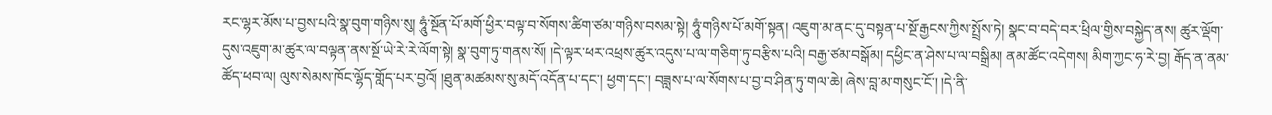རང་ལྷར་མོས་པ་བྱས་པའི་སྣ་བུག་གཉིས་སུ། ཧཱུཾ་སྔོན་པོ་མགོ་ཕྱིར་བལྟ་བ་སོགས་ཚིག་ཙམ་གཉིས་བསམ་སྟེ། ཧཱུཾ་གཉིས་པོ་མགོ་སྟན། འཇུག་མ་ནང་དུ་བསྟན་པ་སྔོ་རྒྱངས་ཀྱིས་སྤྲོས་ཏེ། སྣང་བ་བདེ་བར་ཕྲིལ་གྱིས་བསྐྱེད་ནས། ཚུར་ལྡོག་དུས་འཇུག་མ་ཚུར་ལ་བལྟན་ནས་སྔོ་ཡེ་རེ་རེ་ལོག་སྟེ། སྣ་བུག་ཏུ་གནས་སོ། །དེ་ལྟར་ཕར་འཕྲས་ཚུར་འདུས་པ་ལ་གཅིག་ཏུ་བརྩིས་པའི། བརྒྱ་ཙམ་བསྒོམ། དཕྱིང་ན་ཤེས་པ་ལ་བསྒྲིམ། ནམ་ཚོང་འདེགས། མིག་ཀྱང་ཧ་རེ་བྱ། རྒོད་ན་ནམ་ཚོད་ཕབ་ལ། ལུས་སེམས་ཁོང་ལྷོད་གློད་པར་བྱའོ། །ཐུན་མཚམས་སུ་མདོ་འདོན་པ་དང་། ཕྱག་དང་། བཟླས་པ་ལ་སོགས་པ་བྱ་བ་ཤིན་ཏུ་གལ་ཆེ། ཞེས་བླ་མ་གསུང་ངོ་། །དེ་ནི་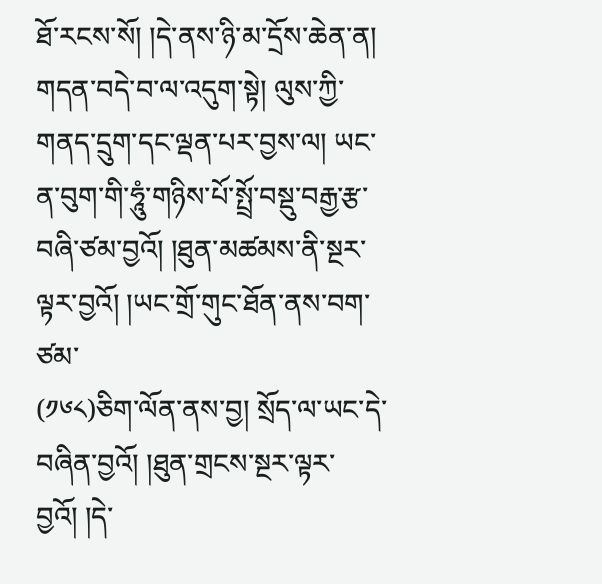ཐོ་རངས་སོ། །དེ་ནས་ཉི་མ་དྲོས་ཆེན་ན། གདན་བདེ་བ་ལ་འདུག་སྟེ། ལུས་ཀྱི་གནད་དྲུག་དང་ལྡན་པར་བྱས་ལ། ཡང་ན་བུག་གི་ཧཱུཾ་གཉིས་པོ་སྤྲོ་བསྡུ་བརྒྱ་རྩ་བཞི་ཙམ་བྱའོ། །ཐུན་མཚམས་ནི་སྔར་ལྟར་བྱའོ། །ཡང་གྲོ་གུང་ཐོན་ནས་བག་ཙམ་
(༡༦༨)ཅིག་ལོན་ནས་བྱ། སྲོད་ལ་ཡང་དེ་བཞིན་བྱའོ། །ཐུན་གྲངས་སྔར་ལྟར་བྱའོ། །དེ་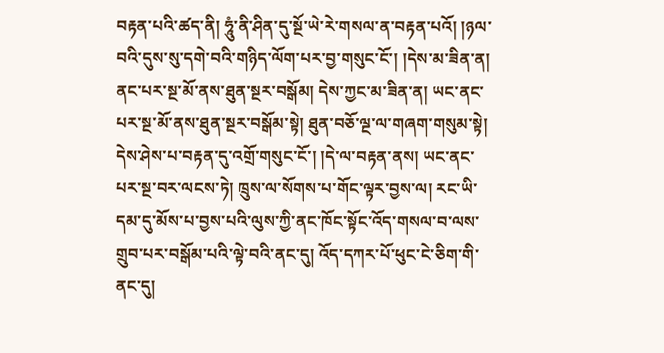བརྟན་པའི་ཚད་ནི། ཧཱུཾ་ནི་ཤིན་དུ་སྔོ་ཡེ་རེ་གསལ་ན་བརྟན་པའོ། །ཉལ་བའི་དུས་སུ་དགེ་བའི་གཉིད་ལོག་པར་བྱ་གསུང་ངོ་། །དེས་མ་ཟིན་ན། ནང་པར་སྔ་མོ་ནས་ཐུན་སྔར་བསྒོམ། དེས་ཀྱང་མ་ཟིན་ན། ཡང་ནང་པར་སྔ་མོ་ནས་ཐུན་སྔར་བསྒོམ་སྟེ། ཐུན་བཅོ་ལྔ་ལ་གཞག་གསུམ་སྟེ། དེས་ཤེས་པ་བརྟན་དུ་འགྲོ་གསུང་ངོ་། །དེ་ལ་བརྟན་ནས། ཡང་ནང་པར་སྔ་བར་ལངས་ཏེ། ཁྲུས་ལ་སོགས་པ་གོང་ལྟར་བྱས་ལ། རང་ཡི་དམ་དུ་མོས་པ་བྱས་པའི་ལུས་ཀྱི་ནང་ཁོང་སྟོང་འོད་གསལ་བ་ལས་གྲུབ་པར་བསྒོམ་པའི་ལྟེ་བའི་ནང་དུ། འོད་དཀར་པོ་ཕུང་ངེ་ཅིག་གི་ནང་དུ།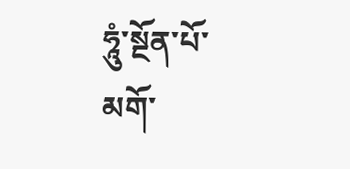ཧཱུཾ་སྔོན་པོ་མགོ་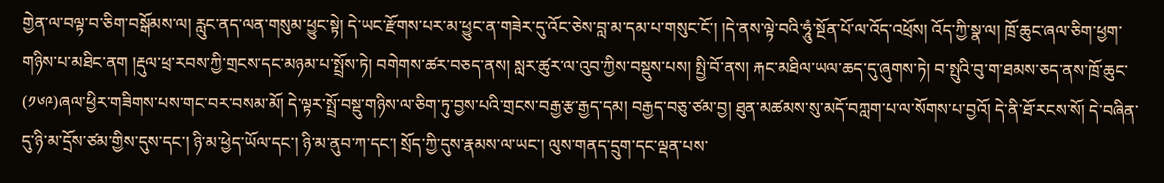གྱེན་ལ་བལྟ་བ་ཅིག་བསྒོམས་ལ། རླུང་ནད་ལན་གསུམ་ཕྱུང་སྟེ། དེ་ཡང་རྫོགས་པར་མ་ཕྱུང་ན་གཟེར་དུ་འོང་ཅེས་བླ་མ་དམ་པ་གསུང་ངོ་། །དེ་ནས་ལྟེ་བའི་ཧཱུཾ་སྔོན་པོ་ལ་འོད་འཕྲོས། འོད་ཀྱི་སྣ་ལ། ཁྲོ་ཆུང་ཞལ་ཅིག་ཕྱག་གཉིས་པ་མཐིང་ནག །རྡུལ་ཕྲ་རབས་ཀྱི་གྲངས་དང་མཉམ་པ་སྤྲོས་ཏེ། བགེགས་ཚར་བཅད་ནས། སླར་ཚུར་ལ་འུབ་ཀྱིས་བསྡུས་པས། སྤྱི་བོ་ནས། རྐང་མཐིལ་ཡལ་ཆད་དུ་ཞུགས་ཏེ། བ་སྤུའི་བུ་ག་ཐམས་ཅད་ནས་ཁྲོ་ཆུང་
(༡༦༩)ཞལ་ཕྱིར་གཟིགས་པས་གང་བར་བསམ་མོ། དེ་ལྟར་སྤྲོ་བསྡུ་གཉིས་ལ་ཅིག་ཏུ་བྱས་པའི་གྲངས་བརྒྱ་རྩ་རྒྱད་དམ། བརྒྱད་བཅུ་ཙམ་བྱ། ཐུན་མཚམས་སུ་མདོ་བཀླག་པ་ལ་སོགས་པ་བྱའོ། དེ་ནི་ཐོ་རངས་སོ། དེ་བཞིན་དུ་ཉི་མ་དྲོས་ཙམ་གྱིས་དུས་དང་། ཉི་མ་ཕྱེད་ཡོལ་དང་། ཉི་མ་ནུབ་ཀ་དང་། སྲོད་ཀྱི་དུས་རྣམས་ལ་ཡང་། ལུས་གནད་དྲུག་དང་ལྡན་པས་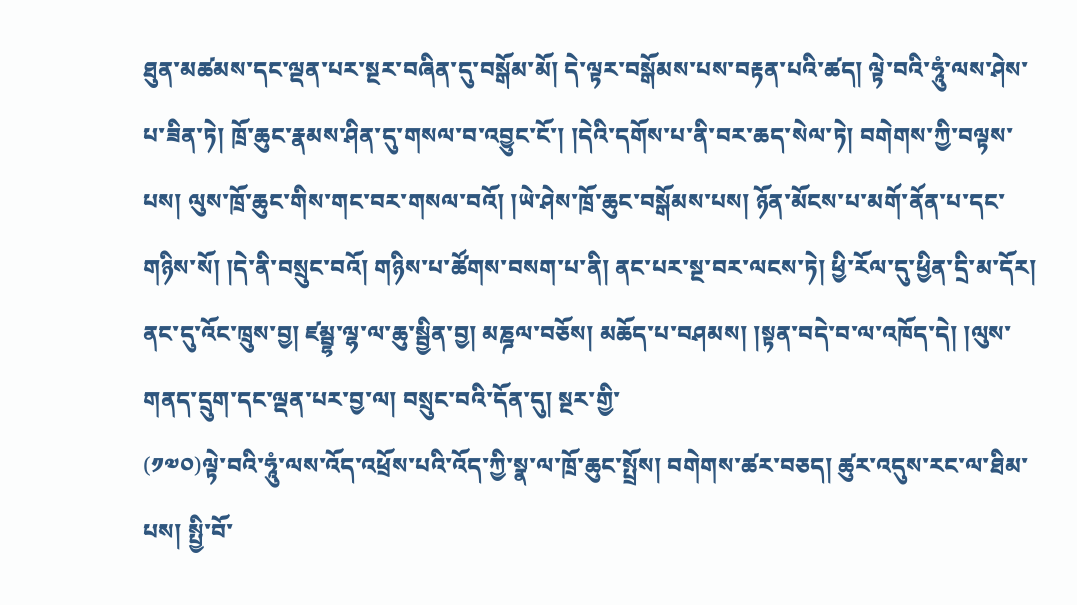ཐུན་མཚམས་དང་ལྡན་པར་སྔར་བཞིན་དུ་བསྒོམ་མོ། དེ་ལྟར་བསྒོམས་པས་བརྟན་པའི་ཚད། ལྟེ་བའི་ཧཱུཾ་ལས་ཤེས་པ་ཟིན་ཏེ། ཁྲོ་ཆུང་རྣམས་ཤིན་དུ་གསལ་བ་འབྱུང་ངོ་། །དེའི་དགོས་པ་ནི་བར་ཆད་སེལ་ཏེ། བགེགས་ཀྱི་བལྟས་པས། ལུས་ཁྲོ་ཆུང་གིས་གང་བར་གསལ་བའོ། །ཡེ་ཤེས་ཁྲོ་ཆུང་བསྒོམས་པས། ཉོན་མོངས་པ་མགོ་ནོན་པ་དང་གཉིས་སོ། །དེ་ནི་བསྲུང་བའོ། གཉིས་པ་ཚོགས་བསག་པ་ནི། ནང་པར་སྔ་བར་ལངས་ཏེ། ཕྱི་རོལ་དུ་ཕྱིན་དྲི་མ་དོར། ནང་དུ་འོང་ཁྲུས་བྱ། ཛམྦྷ་ལྷ་ལ་ཆུ་སྦྱིན་བྱ། མཎྜལ་བཅོས། མཆོད་པ་བཤམས། །སྟན་བདེ་བ་ལ་འཁོད་དེ། །ལུས་གནད་དྲུག་དང་ལྡན་པར་བྱ་ལ། བསྲུང་བའི་དོན་དུ། སྔར་གྱི་
(༡༧༠)ལྟེ་བའི་ཧཱུཾ་ལས་འོད་འཕྲོས་པའི་འོད་ཀྱི་སྣ་ལ་ཁྲོ་ཆུང་སྤྲོས། བགེགས་ཚར་བཅད། ཚུར་འདུས་རང་ལ་ཐིམ་པས། སྤྱི་བོ་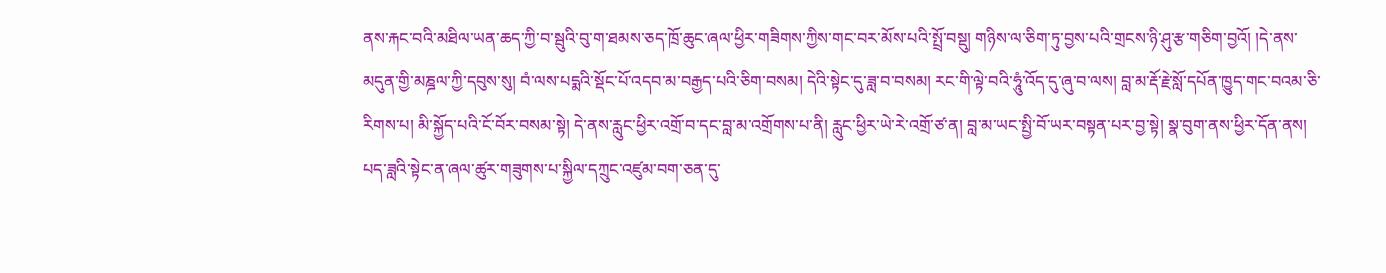ནས་རྐང་བའི་མཐིལ་ཡན་ཆད་ཀྱི་བ་སྦུའི་བུ་ག་ཐམས་ཅད་ཁྲོ་ཆུང་ཞལ་ཕྱིར་གཟིགས་ཀྱིས་གང་བར་མོས་པའི་སྤྲོ་བསྡུ། གཉིས་ལ་ཅིག་ཏུ་བྱས་པའི་གྲངས་ཉི་ཤུ་རྩ་གཅིག་བྱའོ། །དེ་ནས་མདུན་གྱི་མཎྜལ་ཀྱི་དབུས་སུ། བཾ་ལས་པདྨའི་སྡོང་པོ་འདབ་མ་བརྒྱད་པའི་ཅིག་བསམ། དེའི་སྟེང་དུ་ཟླ་བ་བསམ། རང་གི་ལྟེ་བའི་ཧཱུཾ་འོད་དུ་ཞུ་བ་ལས། བླ་མ་རྡོ་རྗེ་སློ་དཔོན་ཁྱུད་གང་བའམ་ཅི་རིགས་པ། མི་སྐྱོད་པའི་ངོ་བོར་བསམ་སྟེ། དེ་ནས་རླུང་ཕྱིར་འགྲོ་བ་དང་བླ་མ་འགྲོགས་པ་ནི། རླུང་ཕྱིར་ཡེ་རེ་འགྲོ་ཙ་ན། བླ་མ་ཡང་སྤྱི་བོ་ཡར་བསྟན་པར་བྱ་སྟེ། སྣ་བུག་ནས་ཕྱིར་དོན་ནས། པད་ཟླའི་སྟེང་ན་ཞལ་ཚུར་གཟུགས་པ་སྐྱིལ་དཀྲུང་འཛུམ་བག་ཅན་དུ་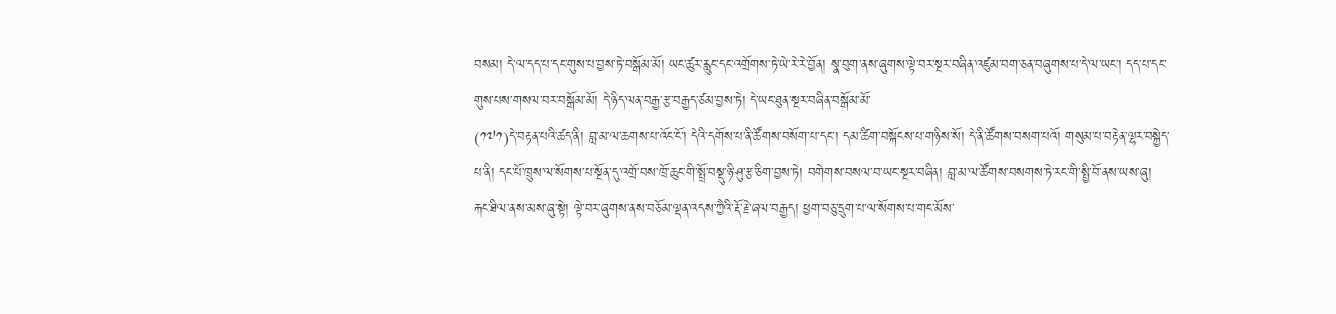བསམ། དེ་ལ་དད་པ་དང་གུས་པ་བྱས་ཏེ་བསྒོམ་མོ། ཡང་ཚུར་རླུང་དང་འགྲོགས་ཏེ་ཡེ་རེ་རེ་བྱོན། སྣ་བུག་ནས་ཞུགས་ལྟེ་བར་སྔར་བཞིན་འཛུམ་བག་ཅན་བཞུགས་པ་དེ་ལ་ཡང་། དད་པ་དང་གུས་པས་གསལ་བར་བསྒོམ་མོ། དེ་ཉིད་ལན་བརྒྱ་རྩ་བརྒྱད་ཙམ་བྱས་ཏེ། དེ་ཡང་ཐུན་སྔར་བཞིན་བསྒོམ་མོ་
(༡༧༡)དེ་བརྟན་པའི་ཚད་ནི། བླ་མ་ལ་ཆགས་པ་འོང་ངོ་། དེའི་དགོས་པ་ནི་ཚོགས་བསོག་པ་དང་། དམ་ཚིག་བསྐོངས་པ་གཉིས་སོ། དེ་ནི་ཚོགས་བསག་པའོ། གསུམ་པ་བརྟེན་ལྷར་བསྐྱེད་པ་ནི། དང་པོ་ཁྲུས་ལ་སོགས་པ་སྔོན་དུ་འགྲོ་བས་ཁྲོ་ཆུང་གི་སྤྲོ་བསྡུ་ཉི་ཤུ་རྩ་ཅིག་བྱས་ཏེ། བགེགས་བསལ་བ་ཡང་སྔར་བཞིན། བླ་མ་ལ་ཚོགས་བསགས་ཏེ་རང་གི་སྤྱི་བོ་ནས་ཡས་ཞུ། རྐང་ཐིལ་ནས་མས་ཞུ་སྟེ། ལྟེ་བར་ཞུགས་ནས་བཅོམ་ལྡན་འདས་ཀྱཻའི་རྡོ་རྗེ་ཞལ་བརྒྱད། ཕྱག་བཅུ་དྲུག་པ་ལ་སོགས་པ་གང་མོས་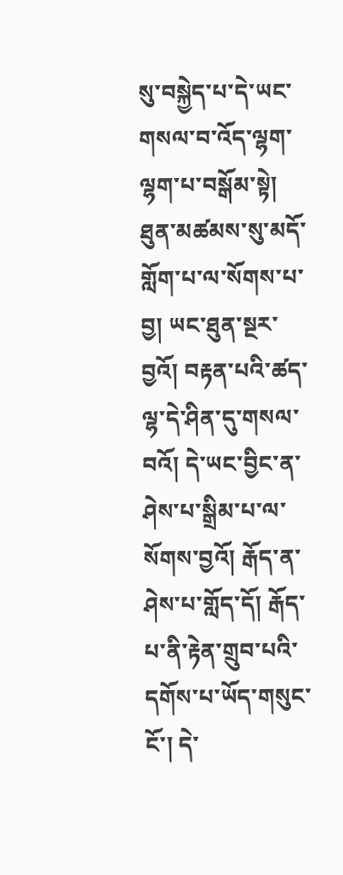སུ་བསྐྱེད་པ་དེ་ཡང་གསལ་བ་འོད་ལྷག་ལྷག་པ་བསྒོམ་སྟེ། ཐུན་མཚམས་སུ་མདོ་གློག་པ་ལ་སོགས་པ་བྱ། ཡང་ཐུན་སྔར་བྱའོ། བརྟན་པའི་ཚད་ལྷ་དེ་ཤིན་དུ་གསལ་བའོ། དེ་ཡང་བྱིང་ན་ཤེས་པ་སྒྲིམ་པ་ལ་སོགས་བྱའོ། རྒོད་ན་ཤེས་པ་གློད་དོ། རྒོད་པ་ནི་རྟེན་གྲུབ་པའི་དགོས་པ་ཡོད་གསུང་ངོ་། དེ་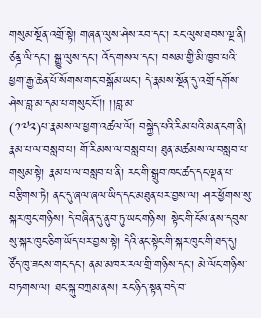གསུམ་སྔོན་འགྲོ་སྟེ། གཞན་ལུས་ཤེས་རབ་དང་། རང་ལུས་ཐབས་ལྔ་ནི། ཙནྜ་ལི་དང་། སྒྱུ་ལུས་དང་། འོད་གསལ་དང་། བསམ་གྱི་མི་ཁྱབ་པའི་ཕྱག་རྒྱ་ཆེན་པོ་སོགས་གང་བསྒོམ་ཡང་། དེ་རྣམས་སྔོན་དུ་འགྲོ་དགོས་ཤེས་བླ་མ་དམ་པ་གསུང་ངོ།། །།བླ་མ་
(༡༧༢)པ་རྣམས་ལ་ཕྱག་འཚལ་ལོ། བསྐྱེད་པའི་རིམ་པའི་མན་ངག་ནི། རྣམ་པ་ལ་བསླབ་པ། གོ་རིམས་ལ་བསླབ་པ། ཐུན་མཚམས་ལ་བསླབ་པ་གསུམ་སྟེ། རྣམ་པ་ལ་བསླབ་པ་ནི། རང་གི་སྒྲུབ་ཁང་ཚད་དང་ལྡན་པ་བརྩིགས་ཏེ། ནང་དུ་ཞལ་ཞལ་ཡིད་དང་མཐུན་པར་བྱས་ལ། ཤར་ཕྱོགས་སུ་སྐར་ཁུང་གཉིས། དེ་བཞིན་དུ་ནུབ་ཏུ་ཡང་གཉིས། སྟེང་གི་ངོས་ནས་དབུས་སུ་སྐར་ཁུང་ཅིག་ཡོད་པར་བྱས་སྟེ། དེའི་ནང་སྟེང་གི་སྐར་ཁུང་གི་ཐད་དུ། ཙོད་ཁུ་ཟངས་གང་དང་། ནམ་མཁར་རལ་གྲི་གཉིས་དང་། མེ་ལོང་གཉིས་བཏགས་ལ། ཐང་སྐུ་བཀྲམ་ནས། རང་ཉིད་སྟན་བདེ་བ་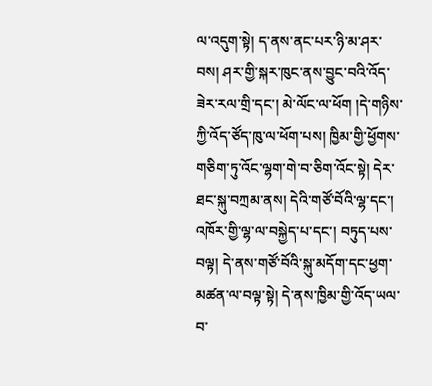ལ་འདུག་སྟེ། ད་ནས་ནང་པར་ཉི་མ་ཤར་བས། ཤར་གྱི་སྐར་ཁུང་ནས་བྱུང་བའི་འོད་ཟེར་རལ་གྲི་དང་། མེ་ལོང་ལ་ཕོག །དེ་གཉིས་ཀྱི་འོད་ཙོད་ཁུ་ལ་ཕོག་པས། ཁྱིམ་གྱི་ཕྱོགས་གཅིག་ཏུ་འོང་ལྷག་གེ་བ་ཅིག་འོང་སྟེ། དེར་ཐང་སྐུ་བཀྲམ་ནས། དེའི་གཙོ་བོའི་ལྷ་དང་། འཁོར་གྱི་ལྷ་ལ་བསྐྱེད་པ་དང་། བཏུད་པས་བལྟ། དེ་ནས་གཙོ་བོའི་སྐུ་མདོག་དང་ཕྱག་མཚན་ལ་བལྟ་སྟེ། དེ་ནས་ཁྱིམ་གྱི་འོད་ཡལ་བ་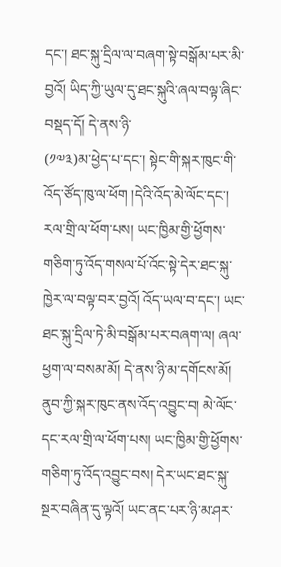དང་། ཐང་སྐུ་དྲིལ་ལ་བཞག་སྟེ་བསྒོམ་པར་མི་བྱའོ། ཡིད་ཀྱི་ཡུལ་དུ་ཐང་སྐུའི་ཞལ་བལྟ་ཞིང་བསྡད་དོ། དེ་ནས་ཉི་
(༡༧༣)མ་ཕྱེད་པ་དང་། སྟེང་གི་སྐར་ཁུང་གི་འོད་ཙོད་ཁུ་ལ་ཕོག །དེའི་འོད་མེ་ལོང་དང་། རལ་གྲི་ལ་ཕོག་པས། ཡང་ཁྱིམ་གྱི་ཕྱོགས་གཅིག་ཏུ་འོད་གསལ་པོ་འོང་སྟེ་དེར་ཐང་སྐུ་ཁྱེར་ལ་བལྟ་བར་བྱའོ། འོད་ཡལ་བ་དང་། ཡང་ཐང་སྐུ་དྲིལ་ཏེ་མི་བསྒོམ་པར་བཞག་ལ། ཞལ་ཕྱག་ལ་བསམ་མོ། དེ་ནས་ཉི་མ་དགོངས་མོ། ནུབ་ཀྱི་སྐར་ཁུང་ནས་འོད་འབྱུང་བ། མེ་ལོང་དང་རལ་གྲི་ལ་ཕོག་པས། ཡང་ཁྱིམ་གྱི་ཕྱོགས་གཅིག་ཏུ་འོད་འབྱུང་བས། དེར་ཡང་ཐང་སྐུ་སྔར་བཞིན་དུ་ལྟའོ། ཡང་ནང་པར་ཉི་མ་ཤར་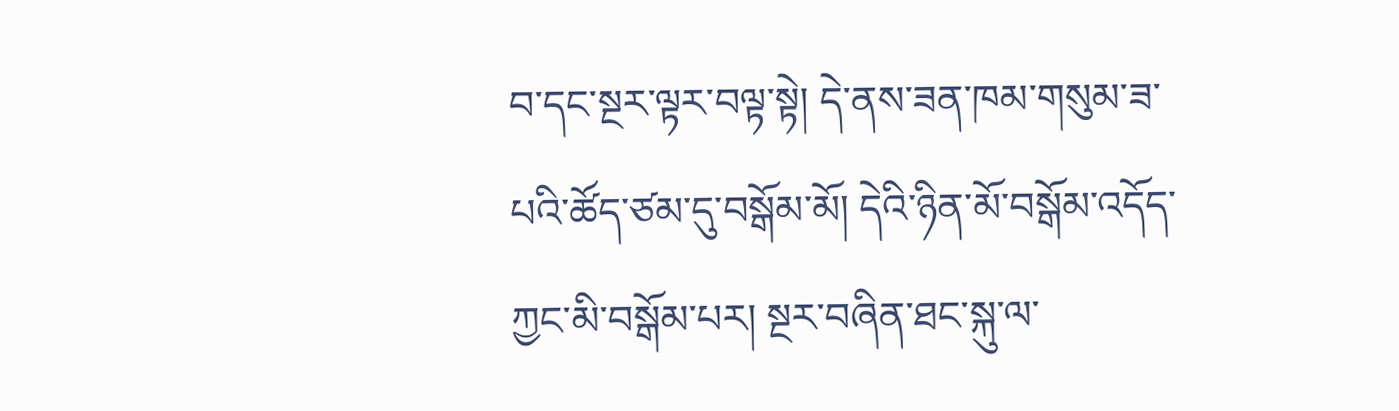བ་དང་སྔར་ལྟར་བལྟ་སྟེ། དེ་ནས་ཟན་ཁམ་གསུམ་ཟ་པའི་ཚོད་ཙམ་དུ་བསྒོམ་མོ། དེའི་ཉིན་མོ་བསྒོམ་འདོད་ཀྱང་མི་བསྒོམ་པར། སྔར་བཞིན་ཐང་སྐུ་ལ་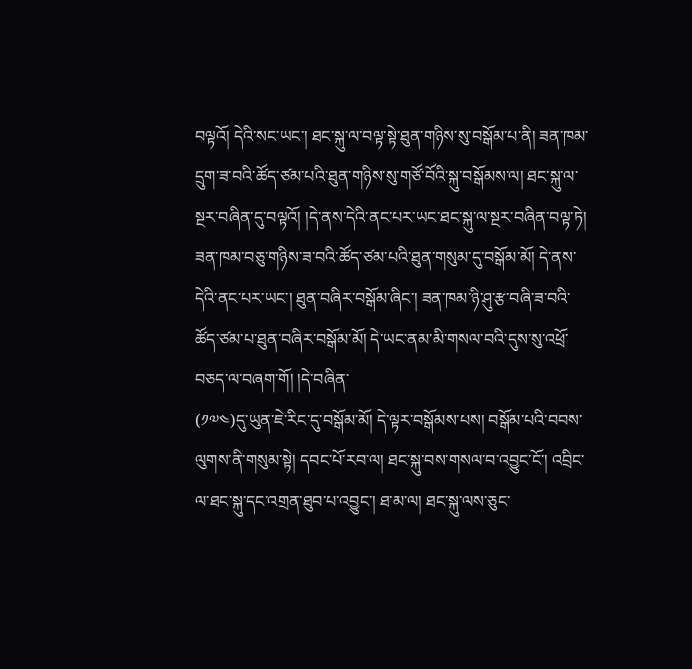བལྟའོ། དེའི་སང་ཡང་། ཐང་སྐུ་ལ་བལྟ་སྟེ་ཐུན་གཉིས་སུ་བསྒོམ་པ་ནི། ཟན་ཁམ་དྲུག་ཟ་བའི་ཚོད་ཙམ་པའི་ཐུན་གཉིས་སུ་གཙོ་བོའི་སྐུ་བསྒོམས་ལ། ཐང་སྐུ་ལ་སྔར་བཞིན་དུ་བལྟའོ། །དེ་ནས་དེའི་ནང་པར་ཡང་ཐང་སྐུ་ལ་སྔར་བཞིན་བལྟ་ཏེ། ཟན་ཁམ་བཅུ་གཉིས་ཟ་བའི་ཚོད་ཙམ་པའི་ཐུན་གསུམ་དུ་བསྒོམ་མོ། དེ་ནས་དེའི་ནང་པར་ཡང་། ཐུན་བཞིར་བསྒོམ་ཞིང་། ཟན་ཁམ་ཉི་ཤུ་རྩ་བཞི་ཟ་བའི་ཚོད་ཙམ་པ་ཐུན་བཞིར་བསྒོམ་མོ། དེ་ཡང་ནམ་མི་གསལ་བའི་དུས་སུ་འཕྲོ་བཅད་ལ་བཞག་གོ། །དེ་བཞིན་
(༡༧༤)དུ་ཡུན་ཇེ་རིང་དུ་བསྒོམ་མོ། དེ་ལྟར་བསྒོམས་པས། བསྒོམ་པའི་བབས་ལུགས་ནི་གསུམ་སྟེ། དབང་པོ་རབ་ལ། ཐང་སྐུ་བས་གསལ་བ་འབྱུང་ངོ་། འབྲིང་ལ་ཐང་སྐུ་དང་འགྲན་ཐུབ་པ་འབྱུང་། ཐ་མ་ལ། ཐང་སྐུ་ལས་ཅུང་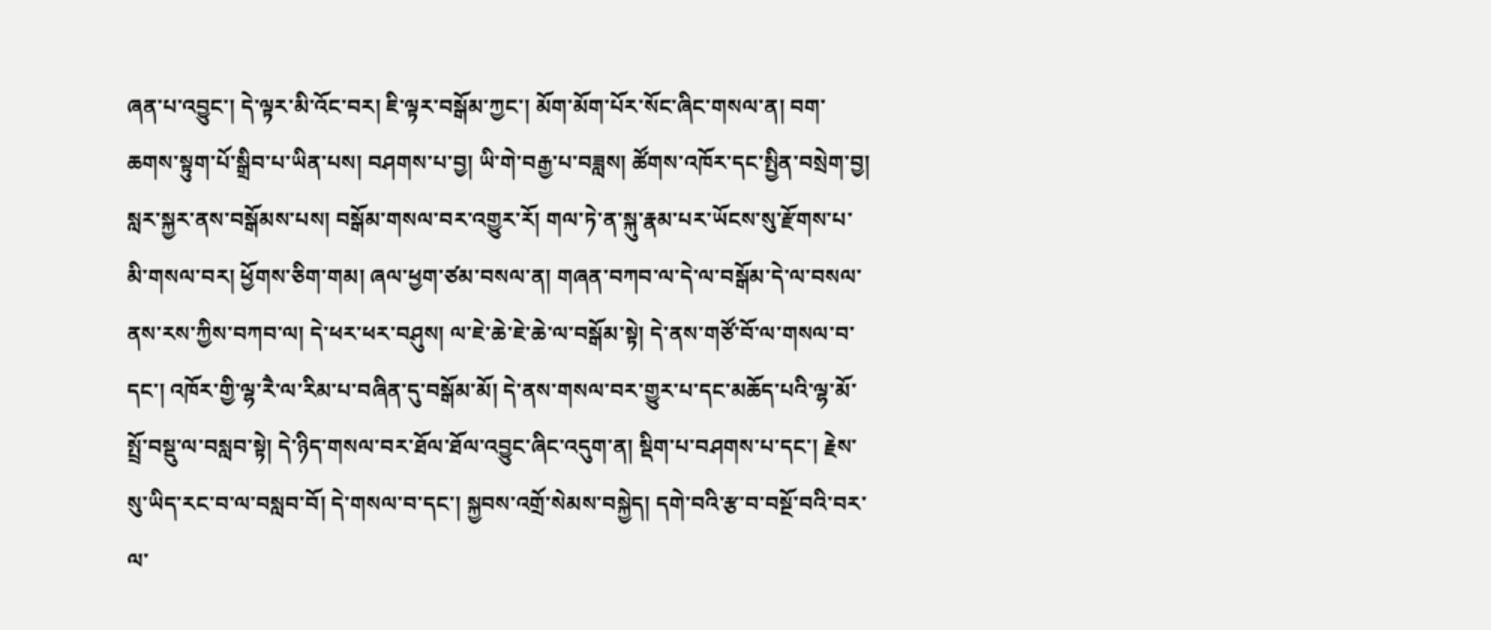ཞན་པ་འབྱུང་། དེ་ལྟར་མི་འོང་བར། ཇི་ལྟར་བསྒོམ་ཀྱང་། མོག་མོག་པོར་སོང་ཞིང་གསལ་ན། བག་ཆགས་སྟུག་པོ་སྒྲིབ་པ་ཡིན་པས། བཤགས་པ་བྱ། ཡི་གེ་བརྒྱ་པ་བཟླས། ཚོགས་འཁོར་དང་སྤྱིན་བསྲེག་བྱ། སླར་སྐྱར་ནས་བསྒོམས་པས། བསྒོམ་གསལ་བར་འགྱུར་རོ། གལ་ཏེ་ན་སྐུ་རྣམ་པར་ཡོངས་སུ་རྫོགས་པ་མི་གསལ་བར། ཕྱོགས་ཅིག་གམ། ཞལ་ཕྱག་ཙམ་བསལ་ན། གཞན་བཀབ་ལ་དེ་ལ་བསྒོམ་དེ་ལ་བསལ་ནས་རས་ཀྱིས་བཀབ་ལ། དེ་ཕར་ཕར་བཤུས། ལ་ཇེ་ཆེ་ཇེ་ཆེ་ལ་བསྒོམ་སྟེ། དེ་ནས་གཙོ་བོ་ལ་གསལ་བ་དང་། འཁོར་གྱི་ལྷ་རཻ་ལ་རིམ་པ་བཞིན་དུ་བསྒོམ་མོ། དེ་ནས་གསལ་བར་གྱུར་པ་དང་མཆོད་པའི་ལྷ་མོ་སྤྲོ་བསྡུ་ལ་བསླབ་སྟེ། དེ་ཉིད་གསལ་བར་ཐོལ་ཐོལ་འབྱུང་ཞིང་འདུག་ན། སྡིག་པ་བཤགས་པ་དང་། རྗེས་སུ་ཡིད་རང་བ་ལ་བསླབ་བོ། དེ་གསལ་བ་དང་། སྐྱབས་འགྲོ་སེམས་བསྐྱེད། དགེ་བའི་རྩ་བ་བསྔོ་བའི་བར་ལ་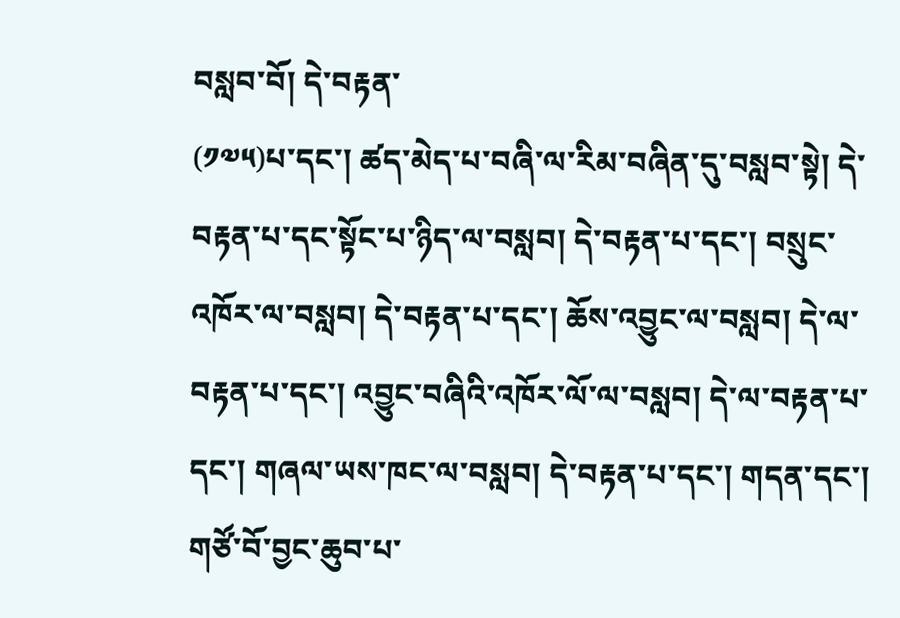བསླབ་བོ། དེ་བརྟན་
(༡༧༥)པ་དང་། ཚད་མེད་པ་བཞི་ལ་རིམ་བཞིན་དུ་བསླབ་སྟེ། དེ་བརྟན་པ་དང་སྟོང་པ་ཉིད་ལ་བསླབ། དེ་བརྟན་པ་དང་། བསྲུང་འཁོར་ལ་བསླབ། དེ་བརྟན་པ་དང་། ཆོས་འབྱུང་ལ་བསླབ། དེ་ལ་བརྟན་པ་དང་། འབྱུང་བཞིའི་འཁོར་ལོ་ལ་བསླབ། དེ་ལ་བརྟན་པ་དང་། གཞལ་ཡས་ཁང་ལ་བསླབ། དེ་བརྟན་པ་དང་། གདན་དང་། གཙོ་བོ་བྱང་ཆུབ་པ་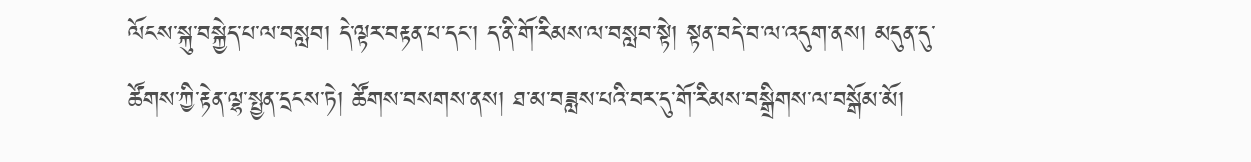ལོངས་སྐུ་བསྐྱེད་པ་ལ་བསླབ། དེ་ལྟར་བརྟན་པ་དང་། ད་ནི་གོ་རིམས་ལ་བསླབ་སྟེ། སྟན་བདེ་བ་ལ་འདུག་ནས། མདུན་དུ་ཚོགས་ཀྱི་རྟེན་ལྷ་སྤྱན་དྲངས་ཏེ། ཚོགས་བསགས་ནས། ཐ་མ་བཟླས་པའི་བར་དུ་གོ་རིམས་བསྒྲིགས་ལ་བསྒོམ་མོ།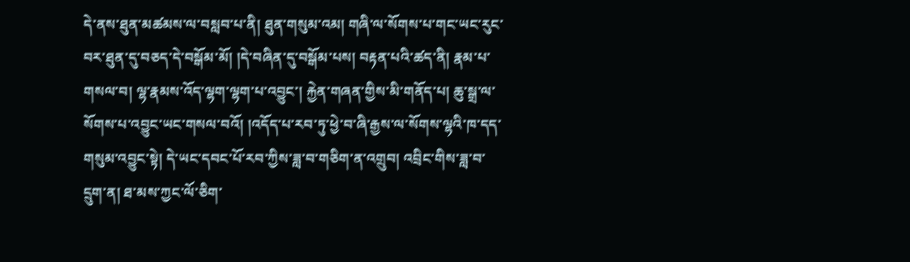དེ་ནས་ཐུན་མཚམས་ལ་བསླབ་པ་ནི། ཐུན་གསུམ་འམ། གཞི་ལ་སོགས་པ་གང་ཡང་རུང་བར་ཐུན་དུ་བཅད་དེ་བསྒོམ་མོ། །དེ་བཞིན་དུ་བསྒོམ་པས། བརྟན་པའི་ཚད་ནི། རྣམ་པ་གསལ་བ། ལྷ་རྣམས་འོད་ལྷག་ལྷག་པ་འབྱུང་། རྐྱེན་གཞན་གྱིས་མི་གནོད་པ། ཆུ་སྒྲ་ལ་སོགས་པ་འབྱུང་ཡང་གསལ་བའོ། །འདོད་པ་རབ་ཏུ་ཕྱེ་བ་ཞི་རྒྱས་ལ་སོགས་ལྷའི་ཁ་དད་གསུམ་འབྱུང་སྟེ། དེ་ཡང་དབང་པོ་རབ་ཀྱིས་ཟླ་བ་གཅིག་ན་འགྲུབ། འབྲིང་གིས་ཟླ་བ་དྲུག་ན། ཐ་མས་ཀྱང་ལོ་ཅིག་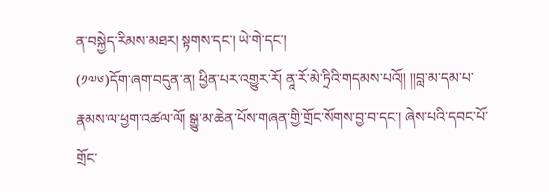ན་བསྐྱེད་རིམས་མཐར། སྟགས་དང་། ཡེ་གེ་དང་།
(༡༧༦)དོག་ཞག་བདུན་ན། ཕྱིན་པར་འགྱུར་རོ། ནཱ་རོ་མེ་ཏྲིའི་གདམས་པའོ།། །།བླ་མ་དམ་པ་རྣམས་ལ་ཕྱག་འཚལ་ལོ། སྒྱུ་མ་ཆེན་པོས་གཞན་གྱི་གྲོང་སོགས་བྱ་བ་དང་། ཞེས་པའི་དབང་པོ་གྲོང་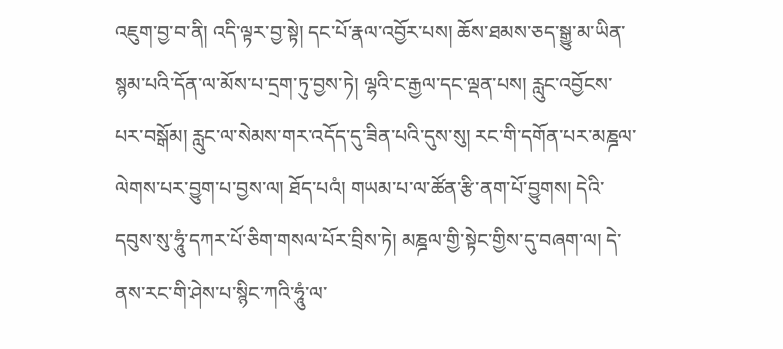འཇུག་བྱ་བ་ནི། འདི་ལྟར་བྱ་སྟེ། དང་པོ་རྣལ་འབྱོར་པས། ཆོས་ཐམས་ཅད་སྒྱུ་མ་ཡིན་སྙམ་པའི་དོན་ལ་མོས་པ་དྲག་ཏུ་བྱས་ཏེ། ལྷའི་ང་རྒྱལ་དང་ལྡན་པས། རླུང་འབྱོངས་པར་བསྒོམ། རླུང་ལ་སེམས་གར་འདོད་དུ་ཟིན་པའི་དུས་སུ། རང་གི་དགོན་པར་མཎྜལ་ལེགས་པར་བྱུག་པ་བྱས་ལ། ཐོད་པའཾ། གཡམ་པ་ལ་ཚོན་རྩི་ནག་པོ་བྱུགས། དེའི་དབུས་སུ་ཧཱུཾ་དཀར་པོ་ཅིག་གསལ་པོར་བྲིས་ཏེ། མཎྜལ་གྱི་སྟེང་གྱིས་དུ་བཞག་ལ། དེ་ནས་རང་གི་ཤེས་པ་སྙིང་ཀའི་ཧཱུཾ་ལ་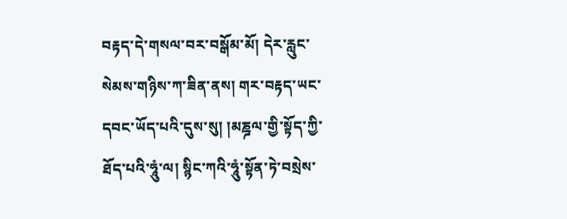བརྟད་དེ་གསལ་བར་བསྒོམ་མོ། དེར་རླུང་སེམས་གཉིས་ཀ་ཟིན་ནས། གར་བརྟད་ཡང་དབང་ཡོད་པའི་དུས་སུ། །མཎྜལ་གྱི་སྟོད་ཀྱི་ཐོད་པའི་ཧཱུཾ་ལ། སྙིང་ཀའི་ཧཱུཾ་སྟོན་ཏེ་བསྲེས་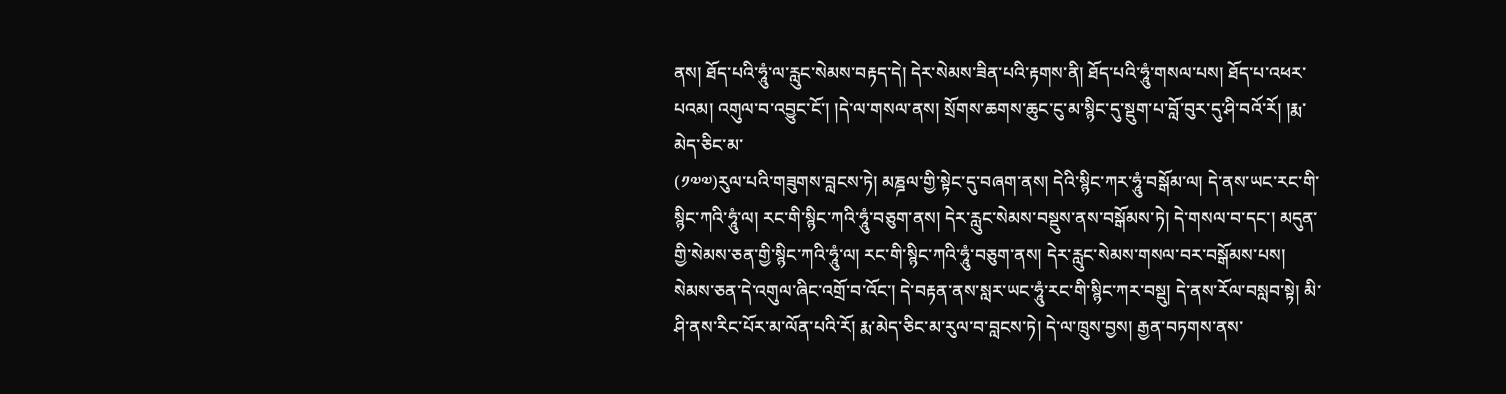ནས། ཐོད་པའི་ཧཱུཾ་ལ་རླུང་སེམས་བརྟད་དེ། དེར་སེམས་ཟིན་པའི་རྟགས་ནི། ཐོད་པའི་ཧཱུཾ་གསལ་པས། ཐོད་པ་འཕར་པའམ། འགུལ་བ་འབྱུང་ངོ་། །དེ་ལ་གསལ་ནས། སྲོགས་ཆགས་ཆུང་ངུ་མ་སྙིང་དུ་སྡུག་པ་བློ་བུར་དུ་ཤི་བའོ་རོ། །རྨ་མེད་ཅིང་མ་
(༡༧༧)རུལ་པའི་གཟུགས་བླངས་ཏེ། མཎྜལ་གྱི་སྟེང་དུ་བཞག་ནས། དེའི་སྙིང་ཀར་ཧཱུཾ་བསྒོམ་ལ། དེ་ནས་ཡང་རང་གི་སྙིང་ཀའི་ཧཱུཾ་ལ། རང་གི་སྙིང་ཀའི་ཧཱུཾ་བཅུག་ནས། དེར་རླུང་སེམས་བསྡུས་ནས་བསྒོམས་ཏེ། དེ་གསལ་བ་དང་། མདུན་གྱི་སེམས་ཅན་གྱི་སྙིང་ཀའི་ཧཱུཾ་ལ། རང་གི་སྙིང་ཀའི་ཧཱུཾ་བཅུག་ནས། དེར་རླུང་སེམས་གསལ་བར་བསྒོམས་པས། སེམས་ཅན་དེ་འགུལ་ཞིང་འགྲོ་བ་འོང་། དེ་བརྟན་ནས་སླར་ཡང་ཧཱུཾ་རང་གི་སྙིང་ཀར་བསྡུ། དེ་ནས་རོལ་བསླབ་སྟེ། མི་ཤི་ནས་རིང་པོར་མ་ལོན་པའི་རོ། རྨ་མེད་ཅིང་མ་རུལ་བ་བླངས་ཏེ། དེ་ལ་ཁྲུས་བྱས། རྒྱན་བཏགས་ནས་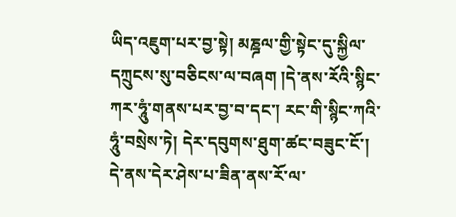ཡིད་འཇུག་པར་བྱ་སྟེ། མཎྜལ་གྱི་སྟེང་དུ་སྐྱིལ་དཀྲུངས་སུ་བཅིངས་ལ་བཞག །དེ་ནས་རོའི་སྙིང་ཀར་ཧཱུཾ་གནས་པར་བྱ་བ་དང་། རང་གི་སྙིང་ཀའི་ཧཱུཾ་བསྲེས་ཏེ། དེར་དབུགས་ཐུག་ཚང་བཟུང་ངོ་། དེ་ནས་དེར་ཤེས་པ་ཟིན་ནས་རོ་ལ་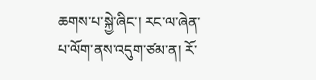ཆགས་པ་སྐྱེ་ཞིང་། རང་ལ་ཞེན་པ་ལོག་ནས་འདུག་ཙམ་ན། རོ་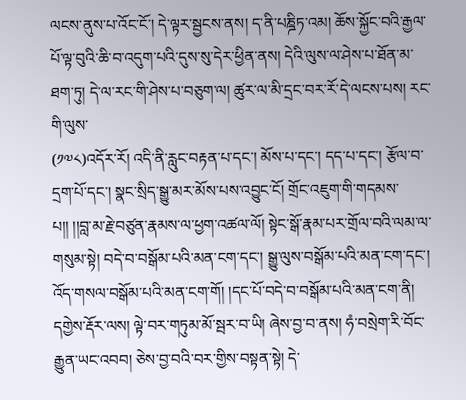ལངས་ནུས་པ་འོང་ངོ་། དེ་ལྟར་སྦྱངས་ནས། ད་ནི་པཎྜིཏ་འམ། ཆོས་སྐྱོང་བའི་རྒྱལ་པོ་ལྟ་བུའི་ཆི་བ་འདུག་པའི་དུས་སུ་དེར་ཕྱིན་ནས། དེའི་ལུས་ལ་ཤེས་པ་ཐོན་མ་ཐག་ཏུ། དེ་ལ་རང་གི་ཤེས་པ་བཅུག་ལ། ཚུར་ལ་མི་དྲང་བར་རོ་དེ་ལངས་པས། རང་གི་ལུས་
(༡༧༨)འདོར་རོ། འདི་ནི་རླུང་བརྟན་པ་དང་། མོས་པ་དང་། དད་པ་དང་། རྩོལ་བ་དྲག་པོ་དང་། སྣང་སྲིད་སྒྱུ་མར་མོས་པས་འབྱུང་ངོ། གྲོང་འཇུག་གི་གདམས་པ།། །།བླ་མ་རྗེ་བཙུན་རྣམས་ལ་ཕྱག་འཚལ་ལོ། སྟེང་སྒོ་རྣམ་པར་གྲོལ་བའི་ལམ་ལ་གསུམ་སྟེ། བདེ་བ་བསྒོམ་པའི་མན་ངག་དང་། སྒྱུ་ལུས་བསྒོམ་པའི་མན་ངག་དང་། འོད་གསལ་བསྒོམ་པའི་མན་ངག་གོ། །དང་པོ་བདེ་བ་བསྒོམ་པའི་མན་ངག་ནི། དགྱེས་རྡོར་ལས། ལྟེ་བར་གཏུམ་མོ་སྦར་བ་ཡི། ཞེས་བྱ་བ་ནས། ཧཾ་བསྲེག་རི་བོང་རྒྱུན་ཡང་འབབ། ཅེས་བྱ་བའི་བར་གྱིས་བསྟན་སྟེ། དེ་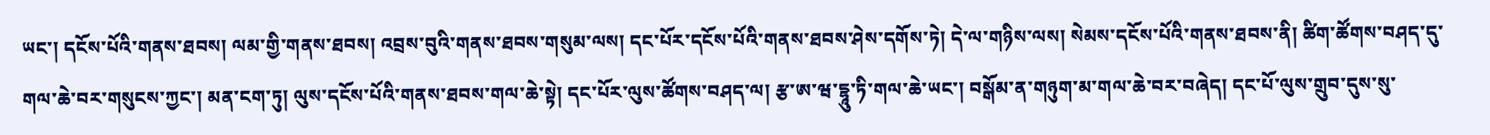ཡང་། དངོས་པོའི་གནས་ཐབས། ལམ་གྱི་གནས་ཐབས། འབྲས་བུའི་གནས་ཐབས་གསུམ་ལས། དང་པོར་དངོས་པོའི་གནས་ཐབས་ཤེས་དགོས་ཏེ། དེ་ལ་གཉིས་ལས། སེམས་དངོས་པོའི་གནས་ཐབས་ནི། ཚིག་ཚོགས་བཤད་དུ་གལ་ཆེ་བར་གསུངས་ཀྱང་། མན་ངག་ཏུ། ལུས་དངོས་པོའི་གནས་ཐབས་གལ་ཆེ་སྟེ། དང་པོར་ལུས་ཚོགས་བཤད་ལ། རྩ་ཨ་ཝ་དྷཱུ་ཏི་གལ་ཆེ་ཡང་། བསྒོམ་ན་གཉུག་མ་གལ་ཆེ་བར་བཞེད། དང་པོ་ལུས་གྲུབ་དུས་སུ་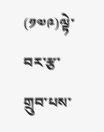(༡༧༩)ལྟེ་བར་རྩ་གྲུབ་པས་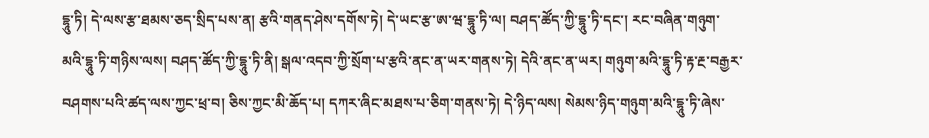དྷཱུ་ཏི། དེ་ལས་རྩ་ཐམས་ཅད་སྲིད་པས་ན། རྩའི་གནད་ཤེས་དགོས་ཏེ། དེ་ཡང་རྩ་ཨ་ཝ་དྷཱུ་ཏི་ལ། བཤད་ཚོད་ཀྱི་དྷཱུ་ཏི་དང་། རང་བཞིན་གཉུག་མའི་དྷཱུ་ཏི་གཉིས་ལས། བཤད་ཚོད་ཀྱི་དྷཱུ་ཏི་ནི། སྒལ་འདབ་ཀྱི་སྲོག་པ་རྩའི་ནང་ན་ཡར་གནས་ཏེ། དེའི་ནང་ན་ཡར། གཉུག་མའི་དྷཱུ་ཏི་རྟ་རྔ་བརྒྱར་བཤགས་པའི་ཚད་ལས་ཀྱང་ཕྲ་བ། ཅིས་ཀྱང་མི་ཆོད་པ། དཀར་ཞིང་མཐས་པ་ཅིག་གནས་ཏེ། དེ་ཉིད་ལས། སེམས་ཉིད་གཉུག་མའི་དྷཱུ་ཏི་ཞེས་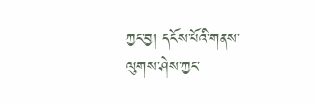ཀྱང་བྱ། དངོས་པོའི་གནས་ལུགས་ཤེས་ཀྱང་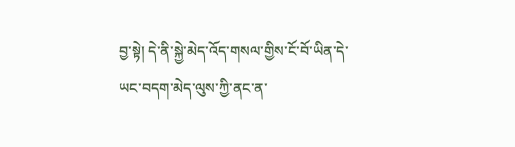བྱ་སྟེ། དེ་ནི་སྐྱེ་མེད་འོད་གསལ་གྱིས་ངོ་བོ་ཡིན་དེ་ཡང་བདག་མེད་ལུས་ཀྱི་ནང་ན་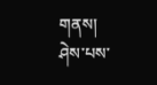གནས། ཤེས་པས་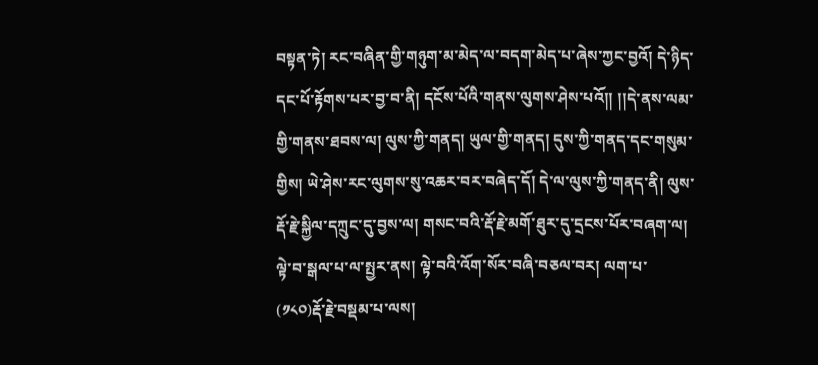བསྟན་ཏེ། རང་བཞིན་གྱི་གཉུག་མ་མེད་ལ་བདག་མེད་པ་ཞེས་ཀྱང་བྱའོ། དེ་ཉིད་དང་པོ་རྟོགས་པར་བྱ་བ་ནི། དངོས་པོའི་གནས་ལུགས་ཤེས་པའོ།། །།དེ་ནས་ལམ་གྱི་གནས་ཐབས་ལ། ལུས་ཀྱི་གནད། ཡུལ་གྱི་གནད། དུས་ཀྱི་གནད་དང་གསུམ་གྱིས། ཡེ་ཤེས་རང་ལུགས་སུ་འཆར་བར་བཞེད་དོ། དེ་ལ་ལུས་ཀྱི་གནད་ནི། ལུས་རྡོ་རྗེ་སྐྱིལ་དཀྲུང་དུ་བྱས་ལ། གསང་བའི་རྡོ་རྗེ་མགོ་ཐུར་དུ་དྲངས་པོར་བཞག་ལ། ལྟེ་བ་སྒལ་པ་ལ་སྤྱར་ནས། ལྟེ་བའི་འོག་སོར་བཞི་བཅལ་བར། ལག་པ་
(༡༨༠)རྡོ་རྗེ་བསྡམ་པ་ལས།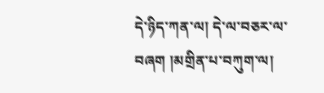དེ་ཉིད་ཀན་ལ། དེ་ལ་བཅར་ལ་བཞག །མགྲིན་པ་བཀུག་ལ།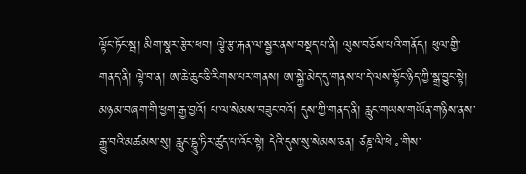ལྟོང་ཏོང་སྦ། མིག་སྣར་རྩེར་ཕབ། ལྕེ་རྩ་རྐན་ལ་སྦྱར་ནས་བསྡད་པ་ནི། ལུས་བཅོས་པའི་གནོད། ཕུལ་གྱི་གནད་ནི། ལྟེ་བ་ན། ཨ་ཆེ་ཆུང་ཅི་རིགས་པར་གནས། ཨ་སྐྱེ་མེད་དུ་གནས་པ་དེ་ལས་སྟོང་ཉིད་ཀྱི་སྒྲ་བྱུང་སྟེ། མཉམ་བཞག་གི་ཕྱག་རྒྱ་བྱའོ། པ་ལ་སེམས་བཟུང་བའོ། དུས་ཀྱི་གནད་ནི། རླུང་གཡས་གཡོན་གཉིས་ནས་རྒྱུ་བའི་མཚམས་སུ། རླུང་དྷཱུ་ཏིར་ཚུད་པ་འོང་སྟེ། དེའི་དུས་སུ་སེམས་ཅན། ཙཎྜ་ལི་ཕེ༚་གིས་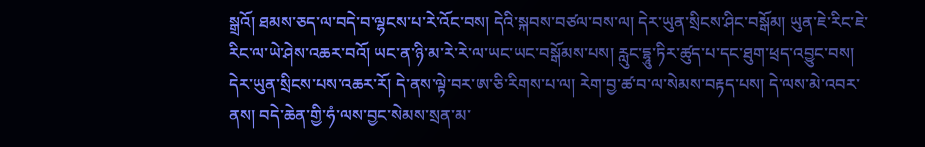སྒྲའོ། ཐམས་ཅད་ལ་བདེ་བ་ལྷངས་པ་རེ་འོང་བས། དེའི་སྐབས་བཙལ་བས་ལ། དེར་ཡུན་སྲིངས་ཤིང་བསྒོམ། ཡུན་ཇེ་རིང་ཇེ་རིང་ལ་ཡེ་ཤེས་འཆར་བའོ། ཡང་ན་ཉི་མ་རེ་རེ་ལ་ཡང་ཡང་བསྒོམས་པས། རླུང་དྷཱུ་ཏིར་ཚུད་པ་དང་ཐུག་ཕྲད་འབྱུང་བས། དེར་ཡུན་སྲིངས་པས་འཆར་རོ། དེ་ནས་ལྟེ་བར་ཨ་ཅི་རིགས་པ་ལ། རེག་བྱ་ཚ་བ་ལ་སེམས་བརྟད་པས། དེ་ལས་མེ་འབར་ནས། བདེ་ཆེན་གྱི་ཧཾ་ལས་བྱང་སེམས་སྲན་མ་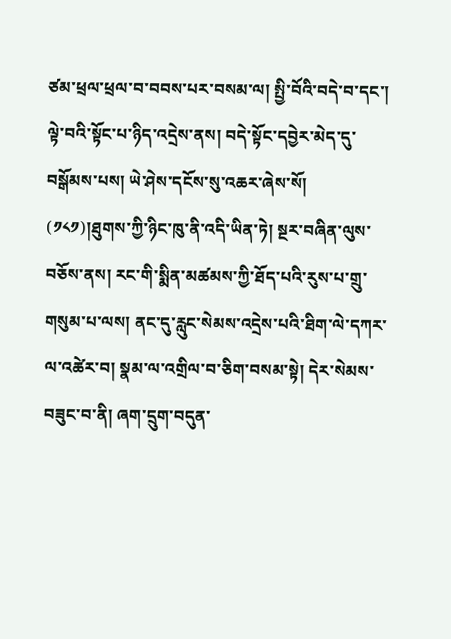ཙམ་ཕྲལ་ཕྲལ་བ་བབས་པར་བསམ་ལ། སྤྱི་བོའི་བདེ་བ་དང་། ལྟེ་བའི་སྟོང་པ་ཉིད་འདྲེས་ནས། བདེ་སྟོང་དབྱེར་མེད་དུ་བསྒོམས་པས། ཡེ་ཤེས་དངོས་སུ་འཆར་ཞེས་སོ།
(༡༨༡)།ཐུགས་ཀྱི་ཉིང་ཁུ་ནི་འདི་ཡིན་ཏེ། སྔར་བཞིན་ལུས་བཅོས་ནས། རང་གི་སྨིན་མཚམས་ཀྱི་ཐོད་པའི་རུས་པ་གྲུ་གསུམ་པ་ལས། ནང་དུ་རླུང་སེམས་འདྲེས་པའི་ཐིག་ལེ་དཀར་ལ་འཚེར་བ། སྣམ་ལ་འགྲིལ་བ་ཅིག་བསམ་སྟེ། དེར་སེམས་བཟུང་བ་ནི། ཞག་དྲུག་བདུན་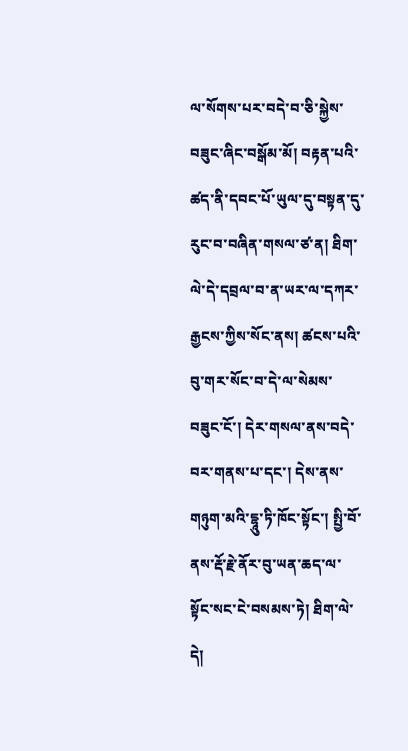ལ་སོགས་པར་བདེ་བ་ཅི་སྐྱེས་བཟུང་ཞིང་བསྒོམ་མོ། བརྟན་པའི་ཚད་ནི་དབང་པོ་ཡུལ་དུ་བསྟན་དུ་རུང་བ་བཞིན་གསལ་ཙ་ན། ཐིག་ལེ་དེ་དབྲལ་བ་ན་ཡར་ལ་དཀར་རྒྱངས་ཀྱིས་སོང་ནས། ཚངས་པའི་བུ་གར་སོང་བ་དེ་ལ་སེམས་བཟུང་ངོ་། དེར་གསལ་ནས་བདེ་བར་གནས་པ་དང་། དེས་ནས་གཉུག་མའི་དྷཱུ་ཏི་ཁོང་སྟོང་། སྤྱི་བོ་ནས་རྡོ་རྗེ་ནོར་བུ་ཡན་ཆད་ལ་སྟོང་སང་ངེ་བསམས་ཏེ། ཐིག་ལེ་དེ།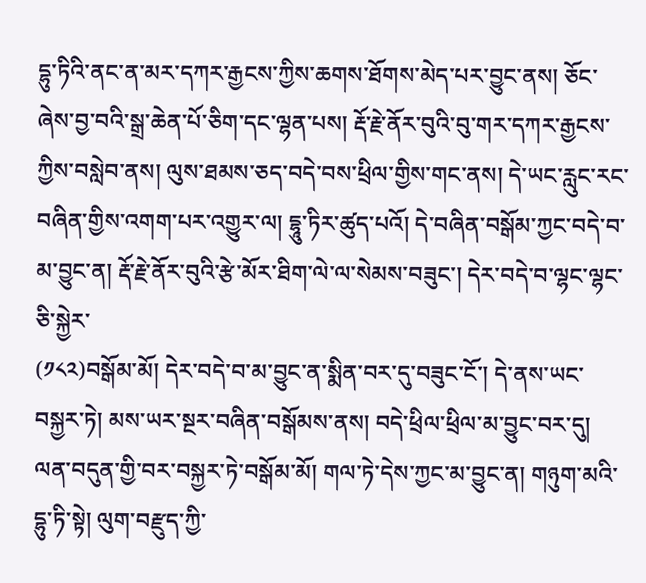དྷུ་ཏིའི་ནང་ན་མར་དཀར་རྒྱངས་ཀྱིས་ཆགས་ཐོགས་མེད་པར་བྱུང་ནས། ཅོང་ཞེས་བྱ་བའི་སྒྲ་ཆེན་པོ་ཅིག་དང་ལྷན་པས། རྡོ་རྗེ་ནོར་བུའི་བུ་གར་དཀར་རྒྱངས་ཀྱིས་བསླེབ་ནས། ལུས་ཐམས་ཅད་བདེ་བས་ཕྲིལ་གྱིས་གང་ནས། དེ་ཡང་རླུང་རང་བཞིན་གྱིས་འགག་པར་འགྱུར་ལ། དྷཱུ་ཏིར་ཚུད་པའོ། དེ་བཞིན་བསྒོམ་ཀྱང་བདེ་བ་མ་བྱུང་ན། རྡོ་རྗེ་ནོར་བུའི་རྩེ་མོར་ཐིག་ལེ་ལ་སེམས་བཟུང་། དེར་བདེ་བ་ལྷང་ལྷང་ཅི་སྐྱེར་
(༡༨༢)བསྒོམ་མོ། དེར་བདེ་བ་མ་བྱུང་ན་སྨིན་བར་དུ་བཟུང་ངོ་། དེ་ནས་ཡང་བསྐྱར་ཏེ། མས་ཡར་སྔར་བཞིན་བསྒོམས་ནས། བདེ་ཕྲིལ་ཕྲིལ་མ་བྱུང་བར་དུ། ལན་བདུན་གྱི་བར་བསྐྱར་ཏེ་བསྒོམ་མོ། གལ་ཏེ་དེས་ཀྱང་མ་བྱུང་ན། གཉུག་མའི་དྷུ་ཏི་སྟེ། ལུག་བརྫུད་ཀྱི་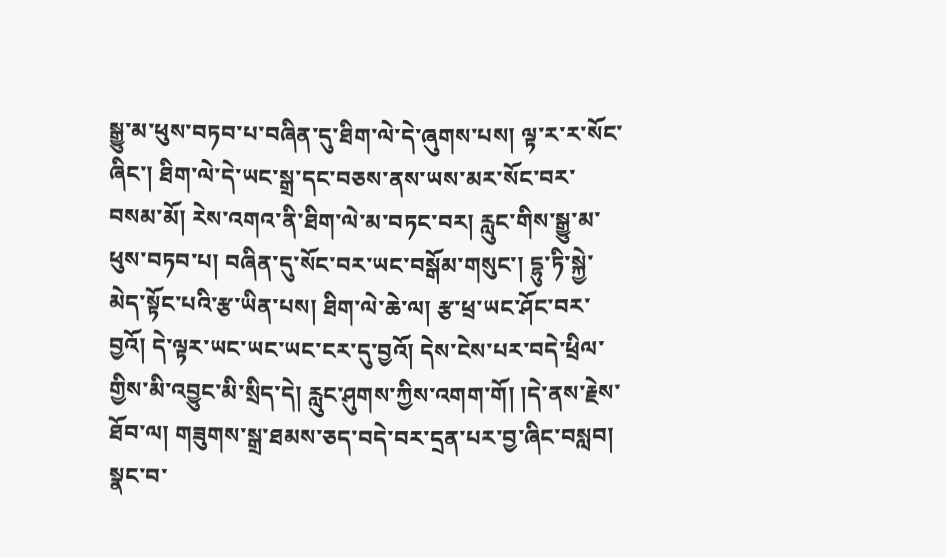སྒྱུ་མ་ཕུས་བཏབ་པ་བཞིན་དུ་ཐིག་ལེ་དེ་ཞུགས་པས། ལྟ་ར་ར་སོང་ཞིང་། ཐིག་ལེ་དེ་ཡང་སྒྲ་དང་བཅས་ནས་ཡས་མར་སོང་བར་བསམ་མོ། རེས་འགའ་ནི་ཐིག་ལེ་མ་བཏང་བར། རླུང་གིས་སྒྱུ་མ་ཕུས་བཏབ་པ། བཞིན་དུ་སོང་བར་ཡང་བསྒོམ་གསུང་། དྷུ་ཏི་སྐྱེ་མེད་སྟོང་པའི་རྩ་ཡིན་པས། ཐིག་ལེ་ཆེ་ལ། རྩ་ཕྲ་ཡང་ཤོང་བར་བྱའོ། དེ་ལྟར་ཡང་ཡང་ཡང་ངར་དུ་བྱའོ། དེས་ངེས་པར་བདེ་ཕྲིལ་གྱིས་མི་འབྱུང་མི་སྲིད་དེ། རླུང་ཤུགས་ཀྱིས་འགག་གོ། །དེ་ནས་རྗེས་ཐོབ་ལ། གཟུགས་སྒྲ་ཐམས་ཅད་བདེ་བར་དྲན་པར་བྱ་ཞིང་བསླབ། སྣང་བ་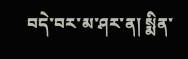བདེ་བར་མ་ཤར་ན། སྨིན་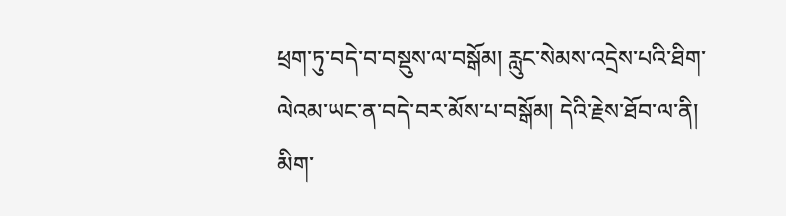ཕྲག་ཏུ་བདེ་བ་བསྡུས་ལ་བསྒོམ། རླུང་སེམས་འདྲེས་པའི་ཐིག་ལེའམ་ཡང་ན་བདེ་བར་མོས་པ་བསྒོམ། དེའི་རྗེས་ཐོབ་ལ་ནི། མིག་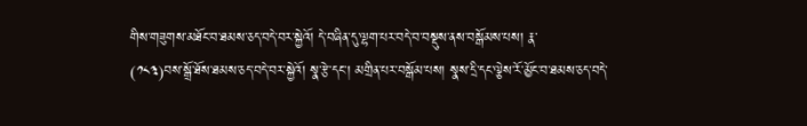གིས་གཟུགས་མཐོང་བ་ཐམས་ཅད་བདེ་བར་སྐྱེའོ། དེ་བཞིན་དུ་ལྷག་པར་བདེ་བ་བསྡུས་ནས་བསྒོམས་པས། རྣ་
(༡༨༣)བས་སྒྲོ་ཐོས་ཐམས་ཅད་བདེ་བར་སྐྱེའོ། སྣ་རྩེ་དང་། མགྲིན་པར་བསྒོམ་པས། སྣས་དྲི་དང་ལྕེས་རོ་མྱོང་བ་ཐམས་ཅད་བདེ་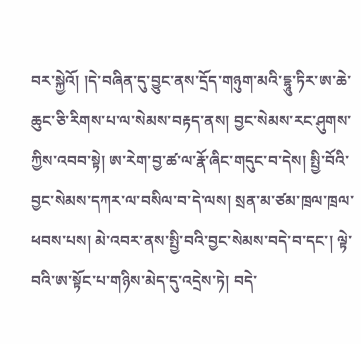བར་སྐྱེའོ། །དེ་བཞིན་དུ་བྱུང་ནས་དྲོད་གཉུག་མའི་དྷཱུ་ཏིར་ཨ་ཆེ་ཆུང་ཅི་རིགས་པ་ལ་སེམས་བརྟད་ནས། བྱང་སེམས་རང་ཤུགས་ཀྱིས་འབབ་སྟེ། ཨ་རེག་བྱ་ཚ་ལ་རྣོ་ཞིང་གདུང་བ་དེས། སྤྱི་བོའི་བྱང་སེམས་དཀར་ལ་བསིལ་བ་དེ་ལས། སྲན་མ་ཙམ་ཁྲལ་ཁྲལ་ཕབས་པས། མེ་འབར་ནས་སྤྱི་བའི་བྱང་སེམས་བདེ་བ་དང་། ལྟེ་བའི་ཨ་སྟོང་པ་གཉིས་མེད་དུ་འདྲེས་ཏེ། བདེ་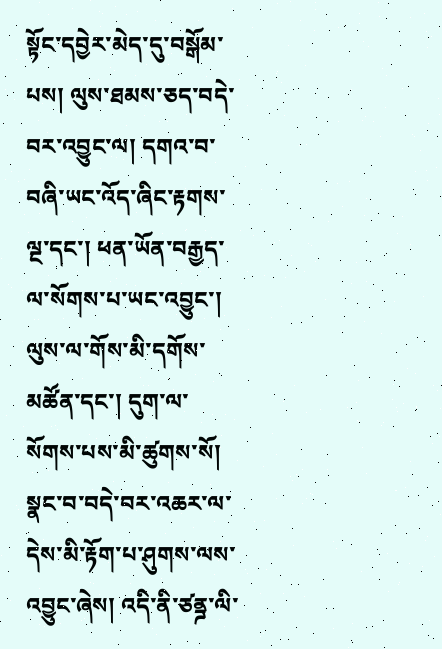སྟོང་དབྱེར་མེད་དུ་བསྒོམ་པས། ལུས་ཐམས་ཅད་བདེ་བར་འབྱུང་ལ། དགའ་བ་བཞི་ཡང་འོད་ཞིང་རྟགས་ལྔ་དང་། ཕན་ཡོན་བརྒྱད་ལ་སོགས་པ་ཡང་འབྱུང་། ལུས་ལ་གོས་མི་དགོས་མཚོན་དང་། དུག་ལ་སོགས་པས་མི་ཚུགས་སོ། སྣང་བ་བདེ་བར་འཆར་ལ་དེས་མི་རྟོག་པ་ཤུགས་ལས་འབྱུང་ཞེས། འདི་ནི་ཙནྜ་ལི་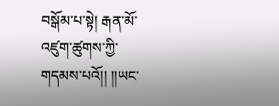བསྒོམ་པ་སྟེ། རྒན་མོ་འཛུག་ཚུགས་ཀྱི་གདམས་པའོ།། །།ཡང་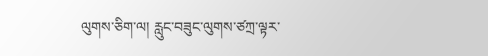ལུགས་ཅིག་ལ། རླུང་བཟུང་ལུགས་ཙཀྲ་ལྟར་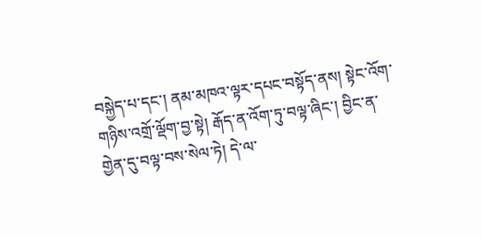བསྐྱེད་པ་དང་། ནམ་མཁའ་ལྟར་དཔང་བསྟོད་ནས། སྟེང་འོག་གཉིས་འགྲོ་ལྡོག་བྱ་སྟེ། རྒོད་ན་འོག་ཏུ་བལྟ་ཞིང་། བྱིང་ན་གྱེན་དུ་བལྟ་བས་སེལ་ཏེ། དེ་ལ་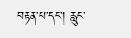བརྟན་པ་དང་། རླུང་